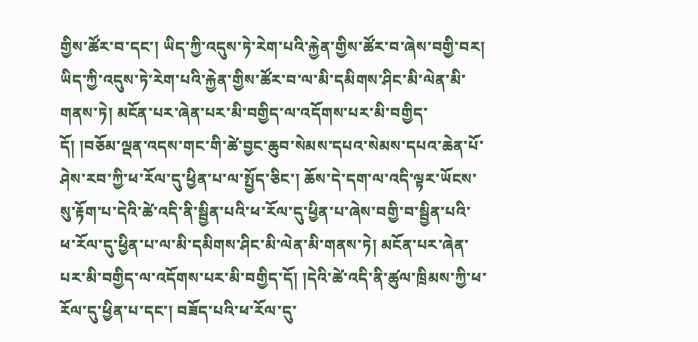གྱིས་ཚོར་བ་དང་། ཡིད་ཀྱི་འདུས་ཏེ་རེག་པའི་རྐྱེན་གྱིས་ཚོར་བ་ཞེས་བགྱི་བར། ཡིད་ཀྱི་འདུས་ཏེ་རེག་པའི་རྐྱེན་གྱིས་ཚོར་བ་ལ་མི་དམིགས་ཤིང་མི་ལེན་མི་གནས་ཏེ། མངོན་པར་ཞེན་པར་མི་བགྱིད་ལ་འདོགས་པར་མི་བགྱིད་དོ། །བཅོམ་ལྡན་འདས་གང་གི་ཚེ་བྱང་ཆུབ་སེམས་དཔའ་སེམས་དཔའ་ཆེན་པོ་ཤེས་རབ་ཀྱི་ཕ་རོལ་དུ་ཕྱིན་པ་ལ་སྤྱོད་ཅིང་། ཆོས་དེ་དག་ལ་འདི་ལྟར་ཡོངས་སུ་རྟོག་པ་དེའི་ཚེ་འདི་ནི་སྦྱིན་པའི་ཕ་རོལ་དུ་ཕྱིན་པ་ཞེས་བགྱི་བ་སྦྱིན་པའི་ཕ་རོལ་དུ་ཕྱིན་པ་ལ་མི་དམིགས་ཤིང་མི་ལེན་མི་གནས་ཏེ། མངོན་པར་ཞེན་པར་མི་བགྱིད་ལ་འདོགས་པར་མི་བགྱིད་དོ། །དེའི་ཚེ་འདི་ནི་ཚུལ་ཁྲིམས་ཀྱི་ཕ་རོལ་དུ་ཕྱིན་པ་དང་། བཟོད་པའི་ཕ་རོལ་དུ་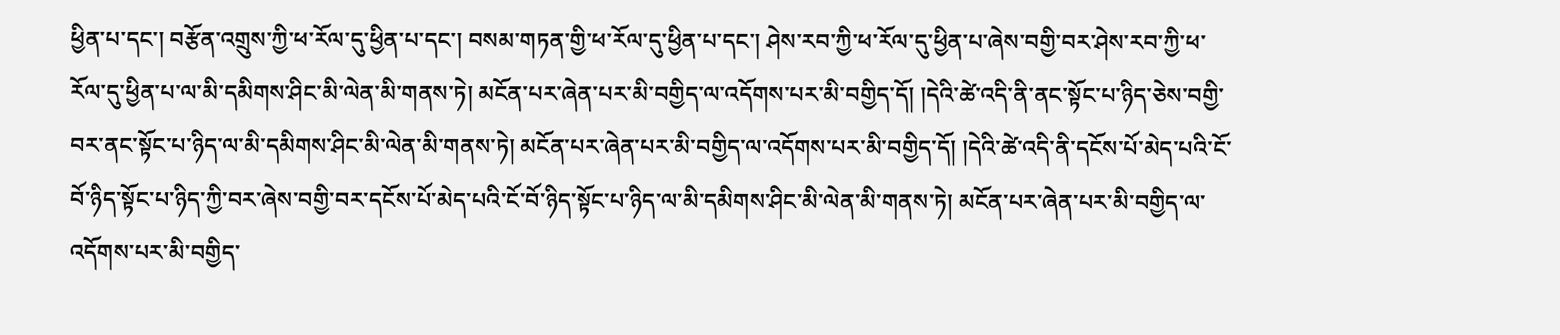ཕྱིན་པ་དང་། བརྩོན་འགྲུས་ཀྱི་ཕ་རོལ་དུ་ཕྱིན་པ་དང་། བསམ་གཏན་གྱི་ཕ་རོལ་དུ་ཕྱིན་པ་དང་། ཤེས་རབ་ཀྱི་ཕ་རོལ་དུ་ཕྱིན་པ་ཞེས་བགྱི་བར་ཤེས་རབ་ཀྱི་ཕ་རོལ་དུ་ཕྱིན་པ་ལ་མི་དམིགས་ཤིང་མི་ལེན་མི་གནས་ཏེ། མངོན་པར་ཞེན་པར་མི་བགྱིད་ལ་འདོགས་པར་མི་བགྱིད་དོ། །དེའི་ཚེ་འདི་ནི་ནང་སྟོང་པ་ཉིད་ཅེས་བགྱི་བར་ནང་སྟོང་པ་ཉིད་ལ་མི་དམིགས་ཤིང་མི་ལེན་མི་གནས་ཏེ། མངོན་པར་ཞེན་པར་མི་བགྱིད་ལ་འདོགས་པར་མི་བགྱིད་དོ། །དེའི་ཚེ་འདི་ནི་དངོས་པོ་མེད་པའི་ངོ་བོ་ཉིད་སྟོང་པ་ཉིད་ཀྱི་བར་ཞེས་བགྱི་བར་དངོས་པོ་མེད་པའི་ངོ་བོ་ཉིད་སྟོང་པ་ཉིད་ལ་མི་དམིགས་ཤིང་མི་ལེན་མི་གནས་ཏེ། མངོན་པར་ཞེན་པར་མི་བགྱིད་ལ་འདོགས་པར་མི་བགྱིད་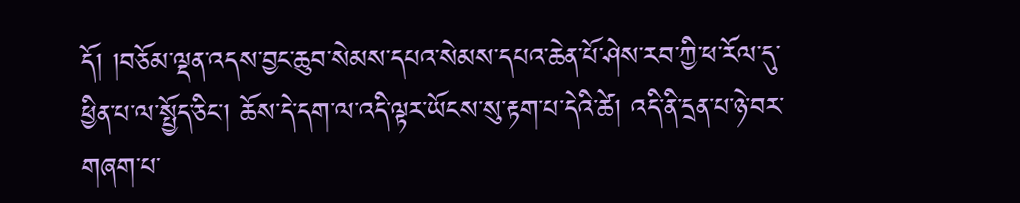དོ། །བཅོམ་ལྡན་འདས་བྱང་ཆུབ་སེམས་དཔའ་སེམས་དཔའ་ཆེན་པོ་ཤེས་རབ་ཀྱི་ཕ་རོལ་དུ་ཕྱིན་པ་ལ་སྤྱོད་ཅིང་། ཆོས་དེ་དག་ལ་འདི་ལྟར་ཡོངས་སུ་རྟག་པ་དེའི་ཚེ། འདི་ནི་དྲན་པ་ཉེ་བར་གཞག་པ་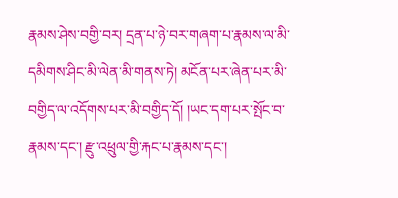རྣམས་ཤེས་བགྱི་བར། དྲན་པ་ཉེ་བར་གཞག་པ་རྣམས་ལ་མི་དམིགས་ཤིང་མི་ལེན་མི་གནས་ཏེ། མངོན་པར་ཞེན་པར་མི་བགྱིད་ལ་འདོགས་པར་མི་བགྱིད་དོ། །ཡང་དག་པར་སྤོང་བ་རྣམས་དང་། རྫུ་འཕྲུལ་གྱི་རྐང་པ་རྣམས་དང་།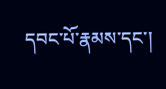དབང་པོ་རྣམས་དང་།